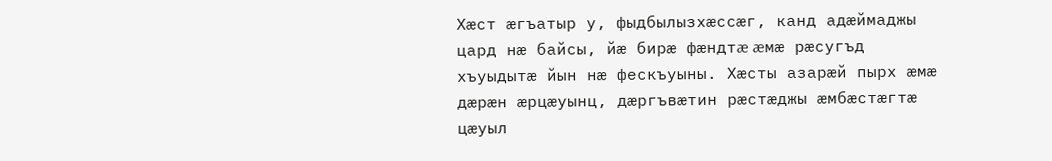Хæст æгъатыр у, фыдбылызхæссæг, канд адæймаджы цард нæ байсы, йæ бирæ фæндтæ æмæ рæсугъд хъуыдытæ йын нæ фескъуыны. Хæсты азарæй пырх æмæ дæрæн æрцæуынц, дæргъвæтин рæстæджы æмбæстæгтæ цæуыл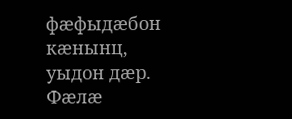фæфыдæбон кæнынц, уыдон дæр. Фæлæ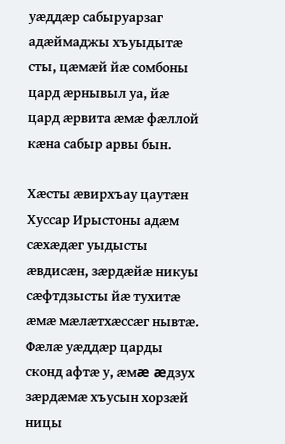уæддæр сабыруарзаг адæймаджы хъуыдытæ сты, цæмæй йæ сомбоны цард æрнывыл уа, йæ цард æрвита æмæ фæллой кæна сабыр арвы бын.

Хæсты æвирхъау цаутæн Хуссар Ирыстоны адæм сæхæдæг уыдысты æвдисæн, зæрдæйæ никуы сæфтдзысты йæ тухитæ æмæ мæлæтхæссæг нывтæ. Фæлæ уæддæр царды сконд афтæ у, æмæ æдзух зæрдæмæ хъусын хорзæй ницы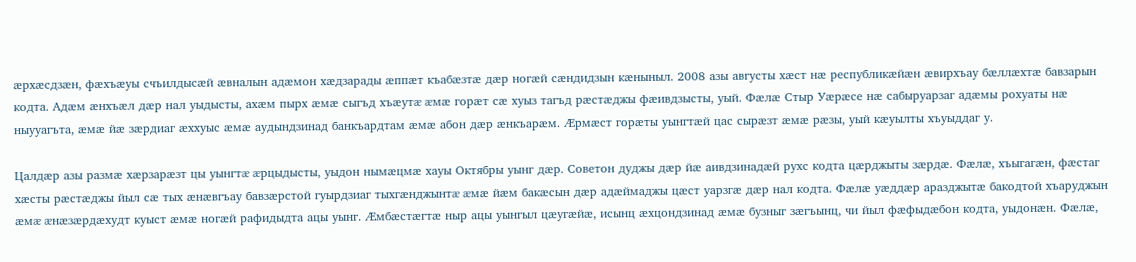æрхæсдзæн, фæхъæуы счъилдысæй æвналын адæмон хæдзарады æппæт къабæзтæ дæр ногæй сæндидзын кæныныл. 2008 азы августы хæст нæ республикæйæн æвирхъау бæллæхтæ бавзарын кодта. Адæм æнхъæл дæр нал уыдысты, ахæм пырх æмæ сыгъд хъæутæ æмæ горæт сæ хуыз тагъд рæстæджы фæивдзысты, уый. Фæлæ Стыр Уæрæсе нæ сабыруарзаг адæмы рохуаты нæ ныууагъта, æмæ йæ зæрдиаг æххуыс æмæ аудындзинад банкъардтам æмæ абон дæр æнкъарæм. Æрмæст горæты уынгтæй цас сырæзт æмæ рæзы, уый кæуылты хъуыддаг у.

Цалдæр азы размæ хæрзарæзт цы уынгтæ æрцыдысты, уыдон нымæцмæ хауы Октябры уынг дæр. Советон дуджы дæр йæ аивдзинадæй рухс кодта цæрджыты зæрдæ. Фæлæ, хъыгагæн, фæстаг хæсты рæстæджы йыл сæ тых æнæвгъау бавзæрстой гуырдзиаг тыхгæнджынтæ æмæ йæм бакæсын дæр адæймаджы цæст уарзгæ дæр нал кодта. Фæлæ уæддæр аразджытæ бакодтой хъаруджын æмæ æнæзæрдæхудт куыст æмæ ногæй рафидыдта ацы уынг. Æмбæстæгтæ ныр ацы уынгыл цæугæйæ, исынц æхцондзинад æмæ бузныг зæгъынц, чи йыл фæфыдæбон кодта, уыдонæн. Фæлæ,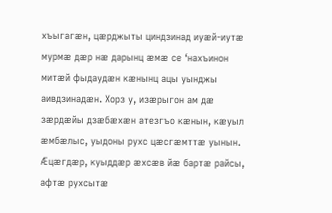хъыгагæн, цæрджыты циндзинад иуæй-иутæ мурмæ дæр нæ дарынц æмæ се ‘нахъинон митæй фыдаудæн кæнынц ацы уынджы аивдзинадæн. Хорз у, изæрыгон ам дæ зæрдæйы дзæбæхæн атезгъо кæнын, кæуыл æмбæлыс, уыдоны рухс цæсгæмттæ уынын. Æцæгдæр, куыддæр æхсæв йæ бартæ райсы, афтæ рухсытæ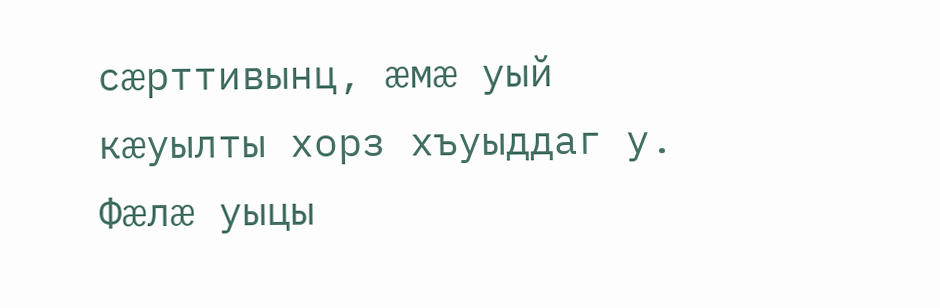сæрттивынц, æмæ уый кæуылты хорз хъуыддаг у. Фæлæ уыцы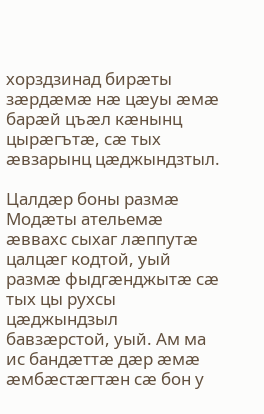хорздзинад бирæты зæрдæмæ нæ цæуы æмæ барæй цъæл кæнынц цырæгътæ, сæ тых æвзарынц цæджындзтыл.

Цалдæр боны размæ Модæты ательемæ æввахс сыхаг лæппутæ цалцæг кодтой, уый размæ фыдгæнджытæ сæ тых цы рухсы цæджындзыл бавзæрстой, уый. Ам ма ис бандæттæ дæр æмæ æмбæстæгтæн сæ бон у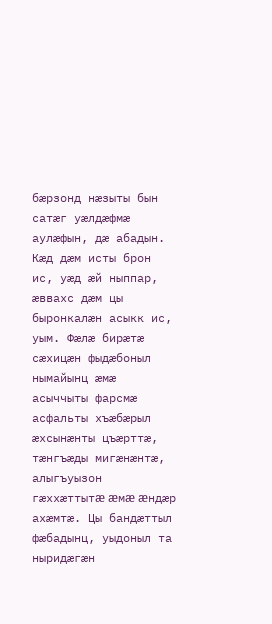бæрзонд нæзыты бын сатæг уæлдæфмæ аулæфын, дæ абадын. Кæд дæм исты брон ис, уæд æй ныппар, æввахс дæм цы быронкалæн асыкк ис, уым. Фæлæ бирæтæ сæхицæн фыдæбоныл нымайынц æмæ асыччыты фарсмæ асфальты хъæбæрыл æхсынæнты цъæрттæ, тæнгъæды мигæнæнтæ, алыгъуызон гæххæттытæ æмæ æндæр ахæмтæ. Цы бандæттыл фæбадынц, уыдоныл та ныридæгæн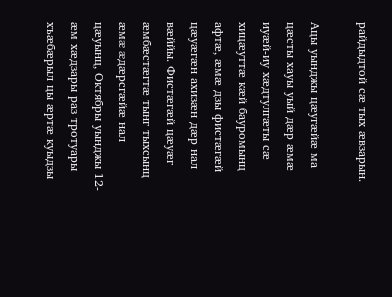райдыдтой сæ тых æвзарын.

Ацы уынджы цæугæйæ ма цæсты хауы уый дæр æмæ иуæй-иу хæдтулгæты сæ хицæуттæ кæй бауромынц афтæ, æмæ дзы фистæгæй цæуæгæн ахизæн дæр нал вæййы. Фистæгæй цæуæг æмбæстæгтæ тынг тыхсынц æмæ æдæрсгæйæ нал цæуынц, Октябры уынджы 12-æм хæдзары раз тротуары хъæбæрыл цы æртæ куыдзы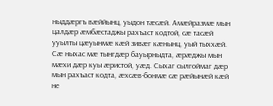ныддæргъ вæййынц, уыдон тæсæй. Амæйразмæ мын цалдæр æмбæстаджы рахъаст кодтой, сæ тасæй ууылты цæуынмæ кæй зивæг кæнынц, уый тыххæй. Сæ ныхас мæ тынгдæр бауырныдта, æрæджы мын мæхи дæр куы æристой, уæд. Сыхаг сылгоймаг дæр мын рахъаст кодта, æхсæв-бонмæ сæ рæйынæй кæй не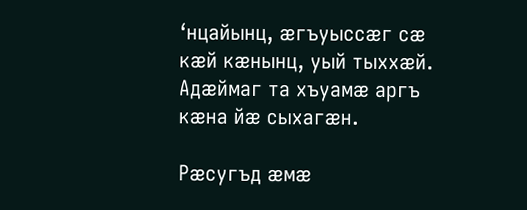‘нцайынц, æгъуыссæг сæ кæй кæнынц, уый тыххæй. Адæймаг та хъуамæ аргъ кæна йæ сыхагæн.

Рæсугъд æмæ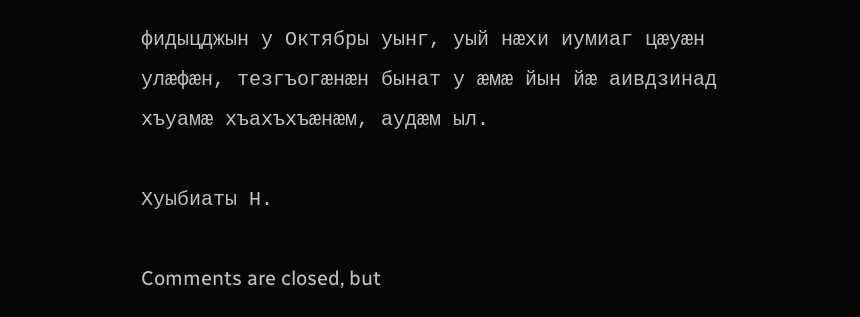фидыцджын у Октябры уынг, уый нæхи иумиаг цæуæн улæфæн, тезгъогæнæн бынат у æмæ йын йæ аивдзинад хъуамæ хъахъхъæнæм, аудæм ыл.

Хуыбиаты Н.

Comments are closed, but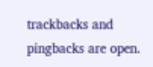trackbacks and pingbacks are open.